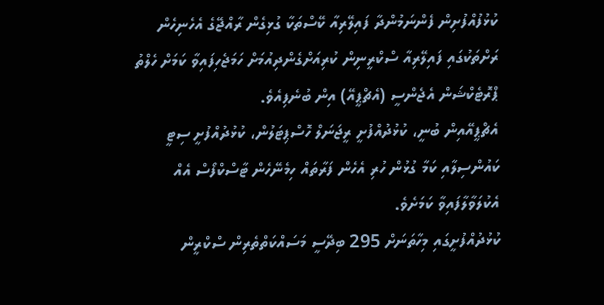ކުޅުފުއްފުށިން ފެންނަމުންދާ ފައިލޭރިއާ ކޭސްތަކާ ގުޅިގެން ރާއްޖޭގެ އެހެނިހެން ރަށްތަކުގައި ފައިލޭރިއާ ސްކްރީނިން ކުރިއަށްގެންދިއުމަށް ހަމަޖެހިފައިވާ ކަމަށް ހެލްތު ޕްރޮޓެކްޝަން އެޖެންސީ (އެޗްޕީއޭ) އިން ބުނެފިއެވެ.
އެޗްޕީއޭއިން ބުނީ، ކުޅުދުއްފުށީ ރީޖަނަލް ހޮސްޕިޓަލުން، ކުޅުދުއްފުށީ ސިޓީ ކައުންސިލާއި ކަމާ ގުޅުން ހުރި އެހެން ފަރާތައް ހިމެނޭހެން ޓާސްކްފޯސް އެއް އެކުލަވާލާފައިވާ ކަމަށެވެ.
ކުޅުދުއްފުށީގައި މިހާތަނަށް 295 ބިދޭސީ މަސައްކަތްތެރިން ސްކްރީން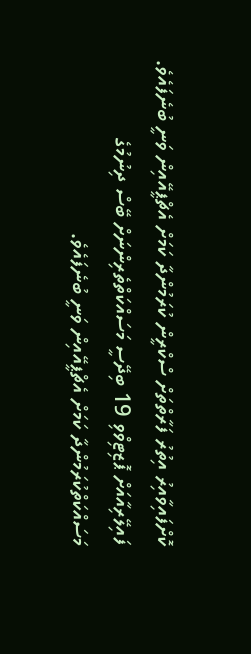ކޮށްފައިވާއިރު އިތުރު ފަރާތްތަށް ސްކްރީން ކުރަމުންދާ ކަމަށް އެޗްޕީއޭއިން ވަނީ ބުނެފައެވެ. ފައިލޭރިއާއަށް ޕޮޒިޓިވްވި 19 ބިދޭސީ މަސައްކަތްތެރިންނަށް ބޭސް ދިނުމުގެ މަސައްކަތްކުރަމުންދާ ކަމަށް އެޗްޕީއޭއިން ވަނީ ބުނެފައެވެ.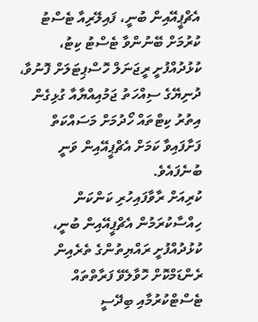އެޗްޕީއޭއިން ބުނީ، ފައިލޭރިއާ ޓެސްޓު ކުރުމަށް ބޭނުންވާ ޓެސްޓު ކިޓު، ކުޅުދުއްފުށީ ރީޖަނަލް ހޮސްޕިޓަލަށް ފޮނުވާ، ދުނިޔޭގެ ސިއްހަތު ޖަމުއިއްޔާއާ ގުޅިގެން އިތުރު ކިޓްތައް ހޯދުމަށް މަސައްކަތް ފަށާފައިވާ ކަމަށް އެޗްޕީއޭއިން ވަނީ ބުނެފައެވެ.
ކުރިއަށް ރާވާފައިހުރި ކަންކަން ހިއްސާކުރަމުން އެޗްޕީއޭއިން ބުނީ، ކުޅުދުއްފުށީ ރައްޔިތުންގެ ތެރެއިން ރެންޑަމްކޮށް ހޮވާލެވޭ ފަރާތްތައް ޓެސްޓްކުރުމާއި ބިދޭސީ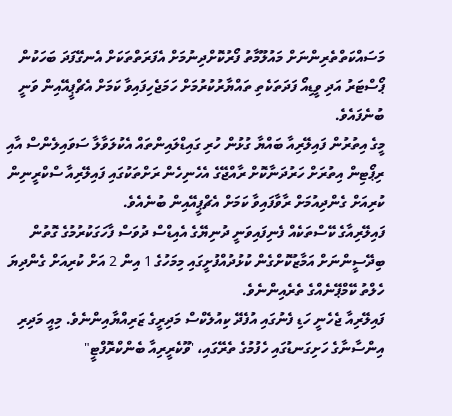މަސައްކަތްތެރިންނަށް މައުލޫމާތު ފޯރުކޮށްދިނުމަށް އެފަރަތްތަކަށް އެނގޭފަދަ ބަހަކުން ޕޯސްޓަރު އަދި ވީޑިއޯ ފަދަތަކެތި ތައްޔާރުކުރުމަށް ހަމަޖެހިފައިވާ ކަމަށް އެޗްޕީއޭއިން ވަނީ ބުނެފައެވެ.
މީގެ އިތުރުން ފައިލޭރިއާ ބައްޔާ ގުޅުން ހުރި ގައިޑްލައިންތައް އެކުލަވާލާ ސަވައިލެންސް އާއި ރިޕޯޓިން އިތުރަށް ހަރުދަނާކޮށް ރާއްޖޭގެ އެހެނިހެން ރަށްތަކުގައި ފައިލޭރިއާ ސްކްރީނިން ކުރިއަށް ގެންދިއުމަށް ރާވާފައިވާ ކަމަށް އެޗްޕީއޭއިން ބުނެއެވެ.
ފައިލޭރިއާގެ ކޭސްތަކެއް ފެނިފައިވަނީ ދުނިޔޭގެ އެއިޑްސް ދުވަސް ފާހަގަކުރުމުގެ ގޮތުން ބިދޭސީންނަށް އަމާޒުކޮށްގެން ކުޅުދުއްފުށީގައި މިމަހުގެ 1 އިން 2 އަށް ކުރިއަށް ގެންދިޔަ ހެލްތު ކޭމްޕޭނެއްގެ ތެރެއިންނެވެ.
ފައިލޭރިއާ ޖެހެނީ ހަޑި ފެނުގައި އުފެދޭ ކިއުލެކްސް މަދިރީގެ ޒަރިއްޔާއިންނެވެ. މިއީ މަދިރި އިންސާނާގެ ހަށިގަނޑުގައި ހެފުމުގެ ތެރޭގައި، 'ވޫކެރީރިއާ ބެންކްރޮފްޓީ"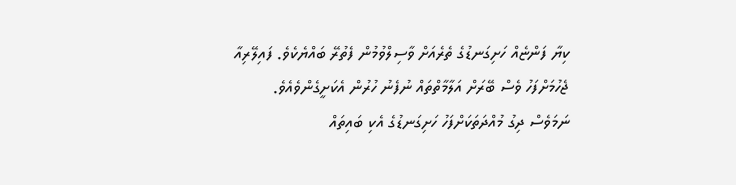ކިޔާ ފަންޏެއް ހަށިގަނޑުގެ ތެރެއަށް ވާސިލްވުމުން ފެތުރޭ ބައްޔެކެވެ. ފައިލޭރިއާ ޖެހުމަށްފަހު ވެސް ބޭރަށް އަލާމާތްތައް ނުފެނު ހުރުން އެކަށީގެންވެއެވެ.
ނަމަވެސް ދިގު މުއްދަތަކަށްފަހު ހަށިގަނޑުގެ އެކި ބައިތައް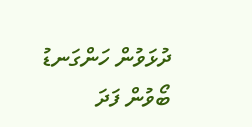ދުޅަވުން ހަންގަނޑު ބޯވުން ފަދަ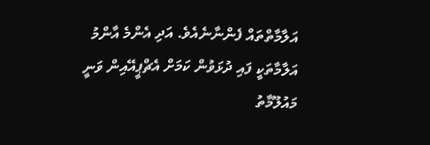އަލާމާތްތައް ފެންނާނެއެވެ. އަދި އެންމެ އާންމު އަލާމާތަކީ ފައި ދުޅަވުން ކަމަށް އެޗްޕީއޭއިން ވަނީ މައުލޫމާތު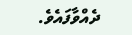ދެއްވާފައެވެ.